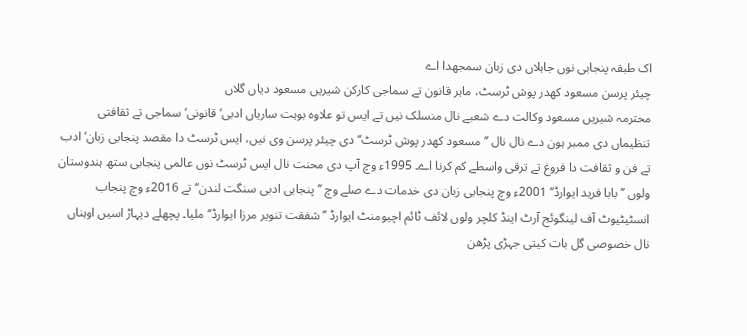اک طبقہ پنجابی نوں جاہلاں دی زبان سمجھدا اے
چیئر پرسن مسعود کھدر پوش ٹرسٹ، ماہر قانون تے سماجی کارکن شیریں مسعود دیاں گلاں
محترمہ شیریں مسعود وکالت دے شعبے نال منسلک نیں تے ایس تو علاوہ بوہت ساریاں ادبی‘ قانونی‘ سماجی تے ثقافتی تنظیماں دی ممبر ہون دے نال نال ’’مسعود کھدر پوش ٹرسٹ‘‘ دی چیئر پرسن وی نیں، ایس ٹرسٹ دا مقصد پنجابی زبان‘ ادب تے فن و ثقافت دا فروغ تے ترقی واسطے کم کرنا اے۔ 1995ء وچ آپ دی محنت نال ایس ٹرسٹ نوں عالمی پنجابی ستھ ہندوستان ولوں ’’بابا فرید ایوارڈ‘‘ 2001ء وچ پنجابی زبان دی خدمات دے صلے وچ ’’پنجابی ادبی سنگت لندن‘‘ تے 2016ء وچ پنجاب انسٹیٹیوٹ آف لینگوئج آرٹ اینڈ کلچر ولوں لائف ٹائم اچیومنٹ ایوارڈ ’’شفقت تنویر مرزا ایوارڈ‘‘ ملیا۔ پچھلے دیہاڑ اسیں اوہناں نال خصوصی گل بات کیتی جہڑی پڑھن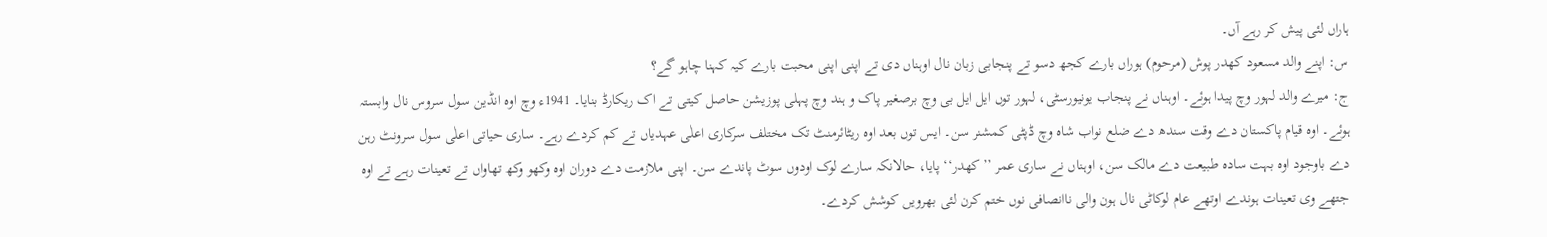ہاراں لئی پیش کر رہے آں۔
س: اپنے والد مسعود کھدر پوش (مرحوم) ہوراں بارے کجھ دسو تے پنجابی زبان نال اوہناں دی تے اپنی اپنی محبت بارے کیہ کہنا چاہو گے؟
ج: میرے والد لہور وچ پیدا ہوئے۔ اوہناں نے پنجاب یونیورسٹی، لہور توں ایل ایل بی وچ برصغیر پاک و ہند وچ پہلی پوزیشن حاصل کیتی تے اک ریکارڈ بنایا۔ 1941ء وچ اوہ انڈین سول سروس نال وابستہ ہوئے۔ اوہ قیام پاکستان دے وقت سندھ دے ضلع نواب شاہ وچ ڈپٹی کمشنر سن۔ ایس توں بعد اوہ ریٹائرمنٹ تک مختلف سرکاری اعلٰی عہدیاں تے کم کردے رہے۔ ساری حیاتی اعلٰی سول سرونٹ رہن دے باوجود اوہ بہت سادہ طبیعت دے مالک سن، اوہناں نے ساری عمر ’’کھدر‘‘ پایا، حالانکہ سارے لوک اودوں سوٹ پاندے سن۔ اپنی ملازمت دے دوران اوہ وکھو وکھ تھاواں تے تعینات رہے تے اوہ جتھے وی تعینات ہوندے اوتھے عام لوکاٹی نال ہون والی ناانصافی نوں ختم کرن لئی بھرویں کوشش کردے۔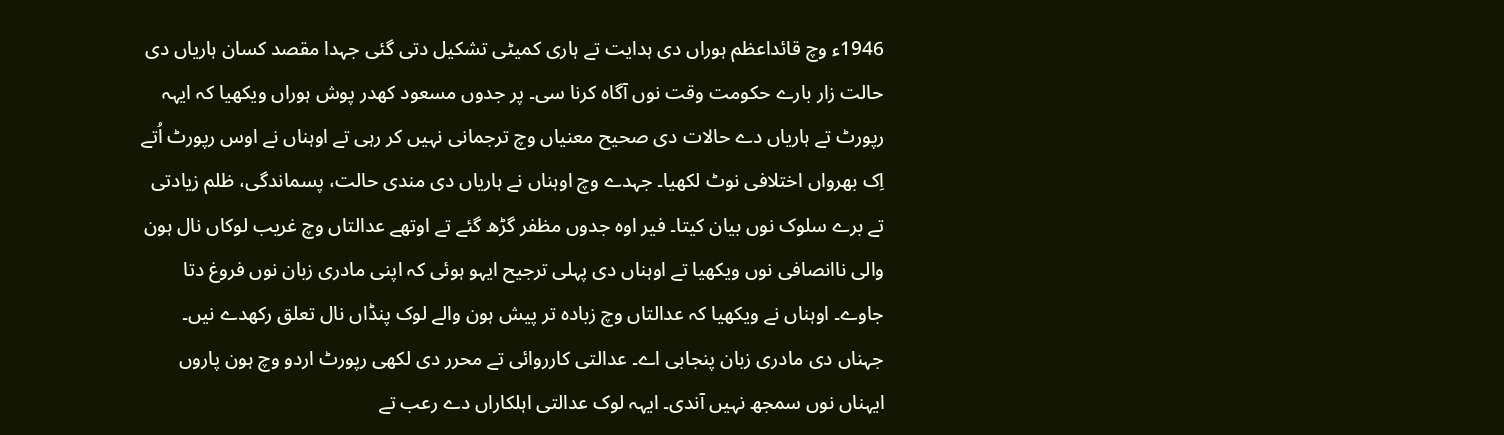1946ء وچ قائداعظم ہوراں دی ہدایت تے ہاری کمیٹی تشکیل دتی گئی جہدا مقصد کسان ہاریاں دی حالت زار بارے حکومت وقت نوں آگاہ کرنا سی۔ پر جدوں مسعود کھدر پوش ہوراں ویکھیا کہ ایہہ رپورٹ تے ہاریاں دے حالات دی صحیح معنیاں وچ ترجمانی نہیں کر رہی تے اوہناں نے اوس رپورٹ اُتے اِک بھرواں اختلافی نوٹ لکھیا۔ جہدے وچ اوہناں نے ہاریاں دی مندی حالت، پسماندگی، ظلم زیادتی تے برے سلوک نوں بیان کیتا۔ فیر اوہ جدوں مظفر گڑھ گئے تے اوتھے عدالتاں وچ غریب لوکاں نال ہون والی ناانصافی نوں ویکھیا تے اوہناں دی پہلی ترجیح ایہو ہوئی کہ اپنی مادری زبان نوں فروغ دتا جاوے۔ اوہناں نے ویکھیا کہ عدالتاں وچ زبادہ تر پیش ہون والے لوک پنڈاں نال تعلق رکھدے نیں۔ جہناں دی مادری زبان پنجابی اے۔ عدالتی کارروائی تے محرر دی لکھی رپورٹ اردو وچ ہون پاروں ایہناں نوں سمجھ نہیں آندی۔ ایہہ لوک عدالتی اہلکاراں دے رعب تے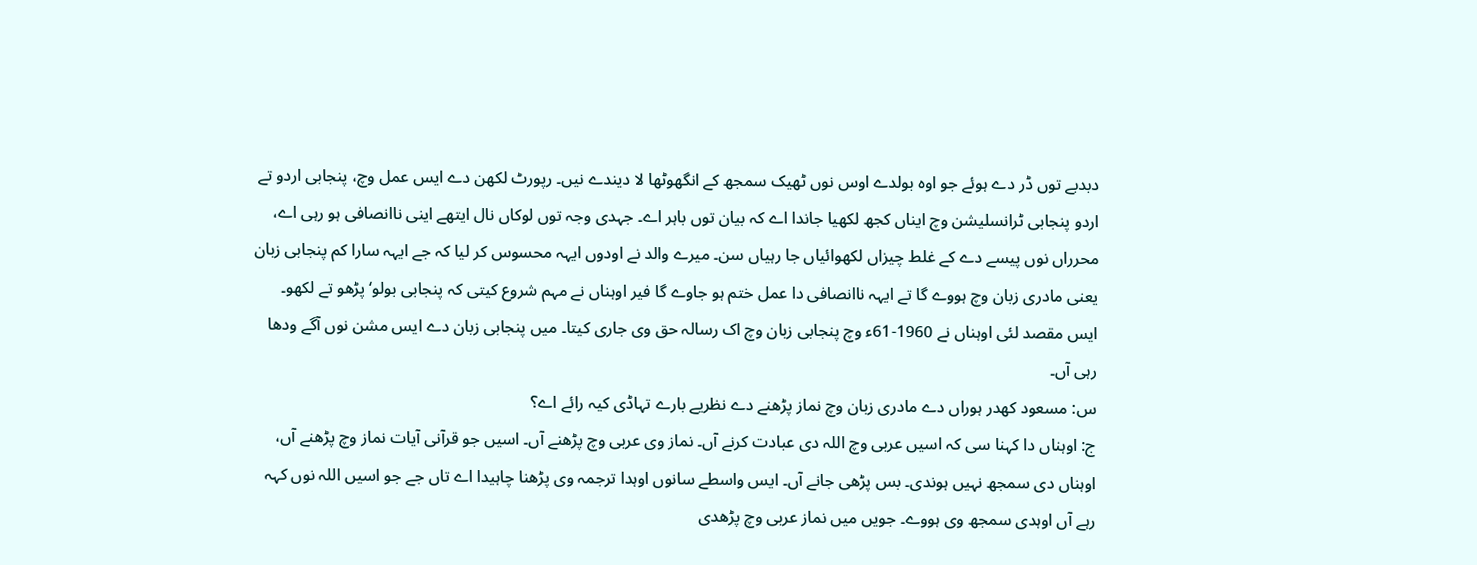دبدبے توں ڈر دے ہوئے جو اوہ بولدے اوس نوں ٹھیک سمجھ کے انگھوٹھا لا دیندے نیں۔ رپورٹ لکھن دے ایس عمل وچ، پنجابی اردو تے اردو پنجابی ٹرانسلیشن وچ ایناں کجھ لکھیا جاندا اے کہ بیان توں باہر اے۔ جہدی وجہ توں لوکاں نال ایتھے اینی ناانصافی ہو رہی اے، محرراں نوں پیسے دے کے غلط چیزاں لکھوائیاں جا رہیاں سن۔ میرے والد نے اودوں ایہہ محسوس کر لیا کہ جے ایہہ سارا کم پنجابی زبان یعنی مادری زبان وچ ہووے گا تے ایہہ ناانصافی دا عمل ختم ہو جاوے گا فیر اوہناں نے مہم شروع کیتی کہ پنجابی بولو‘ پڑھو تے لکھو۔ ایس مقصد لئی اوہناں نے 1960-61ء وچ پنجابی زبان وچ اک رسالہ حق وی جاری کیتا۔ میں پنجابی زبان دے ایس مشن نوں آگے ودھا رہی آں۔
س: مسعود کھدر ہوراں دے مادری زبان وچ نماز پڑھنے دے نظریے بارے تہاڈی کیہ رائے اے؟
ج: اوہناں دا کہنا سی کہ اسیں عربی وچ اللہ دی عبادت کرنے آں۔ نماز وی عربی وچ پڑھنے آں۔ اسیں جو قرآنی آیات نماز وچ پڑھنے آں، اوہناں دی سمجھ نہیں ہوندی۔ بس پڑھی جانے آں۔ ایس واسطے سانوں اوہدا ترجمہ وی پڑھنا چاہیدا اے تاں جے جو اسیں اللہ نوں کہہ رہے آں اوہدی سمجھ وی ہووے۔ جویں میں نماز عربی وچ پڑھدی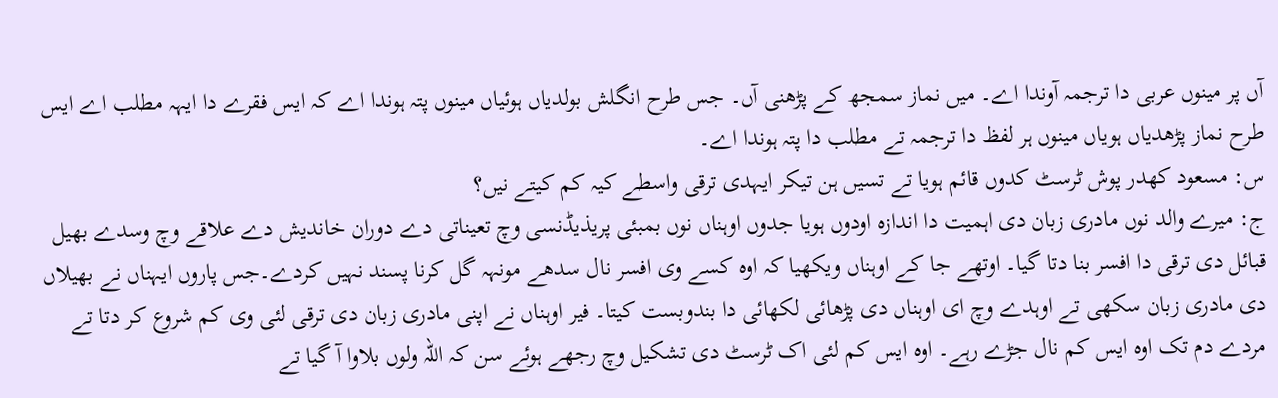آں پر مینوں عربی دا ترجمہ آوندا اے۔ میں نماز سمجھ کے پڑھنی آں۔ جس طرح انگلش بولدیاں ہوئیاں مینوں پتہ ہوندا اے کہ ایس فقرے دا ایہہ مطلب اے ایس طرح نماز پڑھدیاں ہویاں مینوں ہر لفظ دا ترجمہ تے مطلب دا پتہ ہوندا اے۔
س: مسعود کھدر پوش ٹرسٹ کدوں قائم ہویا تے تسیں ہن تیکر ایہدی ترقی واسطے کیہ کم کیتے نیں؟
ج: میرے والد نوں مادری زبان دی اہمیت دا اندازہ اودوں ہویا جدوں اوہناں نوں بمبئی پریذیڈنسی وچ تعیناتی دے دوران خاندیش دے علاقے وچ وسدے بھیل قبائل دی ترقی دا افسر بنا دتا گیا۔ اوتھے جا کے اوہناں ویکھیا کہ اوہ کسے وی افسر نال سدھے مونہہ گل کرنا پسند نہیں کردے۔جس پاروں ایہناں نے بھیلاں دی مادری زبان سکھی تے اوہدے وچ ای اوہناں دی پڑھائی لکھائی دا بندوبست کیتا۔ فیر اوہناں نے اپنی مادری زبان دی ترقی لئی وی کم شروع کر دتا تے مردے دم تک اوہ ایس کم نال جڑے رہے۔ اوہ ایس کم لئی اک ٹرسٹ دی تشکیل وچ رجھے ہوئے سن کہ اللہ ولوں بلاوا آ گیا تے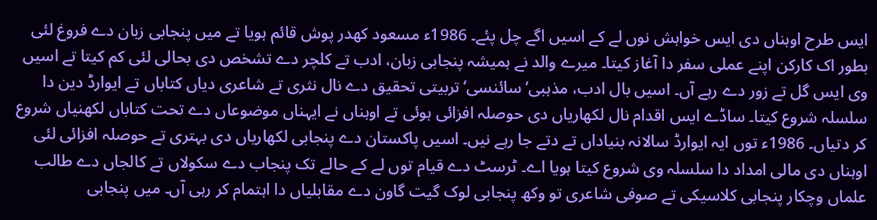ایس طرح اوہناں دی ایس خواہش نوں لے کے اسیں اگے چل پئے۔ 1986ء مسعود کھدر پوش قائم ہویا تے میں پنجابی زبان دے فروغ لئی بطور اک کارکن اپنے عملی سفر دا آغاز کیتا۔ میرے والد نے ہمیشہ پنجابی زبان، ادب تے کلچر دے تشخص دی بحالی لئی کم کیتا تے اسیں وی ایس گل تے زور دے رہے آں۔ اسیں بال ادب، مذہبی‘ سائنسی‘تربیتی تحقیق دے نال نثری تے شاعری دیاں کتاباں تے ایوارڈ دین دا سلسلہ شروع کیتا۔ ساڈے ایس اقدام نال لکھاریاں دی حوصلہ افزائی ہوئی تے اوہناں نے ایہناں موضوعاں دے تحت کتاباں لکھنیاں شروع کر دتیاں۔ 1986ء توں ایہ ایوارڈ سالانہ بنیاداں تے دتے جا رہے نیں۔ اسیں پاکستان دے پنجابی لکھاریاں دی بہتری تے حوصلہ افزائی لئی اوہناں دی مالی امداد دا سلسلہ وی شروع کیتا ہویا اے۔ ٹرسٹ دے قیام توں لے کے حالے تک پنجاب دے سکولاں تے کالجاں دے طالب علماں وچکار پنجابی کلاسیکی تے صوفی شاعری تو وکھ پنجابی لوک گیت گاون دے مقابلیاں دا اہتمام کر رہی آں۔ میں پنجابی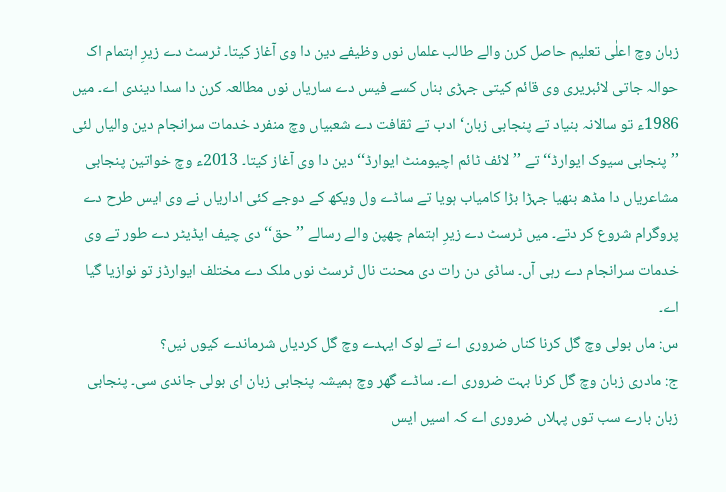زبان وچ اعلٰی تعلیم حاصل کرن والے طالب علماں نوں وظیفے دین دا وی آغاز کیتا۔ ٹرسٹ دے زیرِ اہتمام اک حوالہ جاتی لائبریری وی قائم کیتی جہڑی بناں کسے فیس دے ساریاں نوں مطالعہ کرن دا سدا دیندی اے۔ میں 1986ء تو سالانہ بنیاد تے پنجابی زبان‘ ادب تے ثقافت دے شعبیاں وچ منفرد خدمات سرانجام دین والیاں لئی ’’پنجابی سیوک ایوارڈ‘‘ تے ’’لائف ٹائم اچیومنٹ ایوارڈ‘‘ دین دا وی آغاز کیتا۔ 2013ء وچ خواتین پنجابی مشاعریاں دا مڈھ بنھیا جہڑا بڑا کامیاب ہویا تے ساڈے ول ویکھ کے دوجے کئی اداریاں نے وی ایس طرح دے پروگرام شروع کر دتے۔ میں ٹرسٹ دے زیرِ اہتمام چھپن والے رسالے ’’حق‘‘ دی چیف ایڈیٹر دے طور تے وی خدمات سرانجام دے رہی آں۔ ساڈی دن رات دی محنت نال ٹرسٹ نوں ملک دے مختلف ایوارڈز تو نوازیا گیا اے۔
س: ماں بولی وچ گل کرنا کناں ضروری اے تے لوک ایہدے وچ گل کردیاں شرماندے کیوں نیں؟
ج: مادری زبان وچ گل کرنا بہت ضروری اے۔ ساڈے گھر وچ ہمیشہ پنجابی زبان ای بولی جاندی سی۔ پنجابی زبان بارے سب توں پہلاں ضروری اے کہ اسیں ایس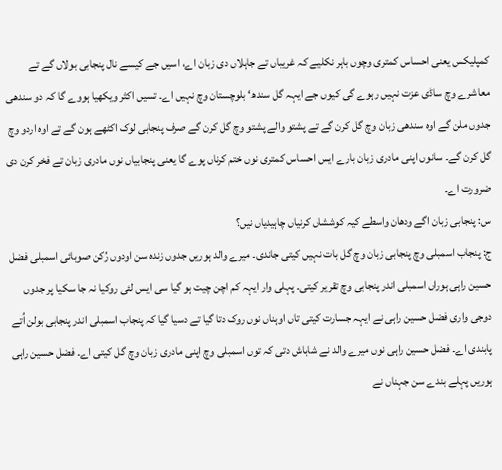کمپلیکس یعنی احساس کمتری وچوں باہر نکلیے کہ غریباں تے جاہلاں دی زبان اے، اسیں جے کیسے نال پنجابی بولاں گے تے معاشرے وچ ساڈی عزت نہیں رہوے گی کیوں جے ایہہ گل سندھ‘ بلوچستان وچ نہیں اے۔ تسیں اکثر ویکھیا ہووے گا کہ دو سندھی جدوں ملن گے اوہ سندھی زبان وچ گل کرن گے تے پشتو والے پشتو وچ گل کرن گے صرف پنجابی لوک اکٹھے ہون گے تے اوہ اردو وچ گل کرن گے۔ سانوں اپنی مادری زبان بارے ایس احساس کمتری نوں ختم کرناں پوے گا یعنی پنجابیاں نوں مادری زبان تے فخر کرن دی ضرورت اے۔
س: پنجابی زبان اگے ودھان واسطے کیہ کوششاں کرنیاں چاہیدیاں نیں؟
ج: پنجاب اسمبلی وچ پنجابی زبان وچ گل بات نہیں کیتی جاندی۔ میرے والد ہوریں جدوں زندہ سن اودوں رُکن صوبائی اسمبلی فضل حسین راہی ہوراں اسمبلی اندر پنجابی وچ تقریر کیتی۔ پہلی وار ایہہ کم اچن چیت ہو گیا سی ایس لئی روکیا نہ جا سکیا پر جدوں دوجی واری فضل حسین راہی نے ایہہ جسارت کیتی تاں اوہناں نوں روک دتا گیا تے دسیا گیا کہ پنجاب اسمبلی اندر پنجابی بولن اُتے پابندی اے۔ فضل حسین راہی نوں میرے والد نے شاباش دتی کہ توں اسمبلی وچ اپنی مادری زبان وچ گل کیتی اے۔ فضل حسین راہی ہوریں پہلے بندے سن جہناں نے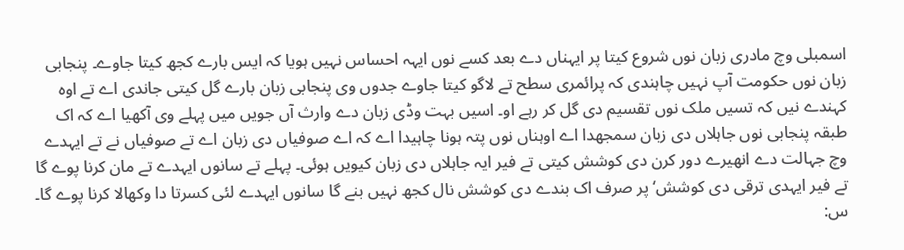اسمبلی وچ مادری زبان نوں شروع کیتا پر ایہناں دے بعد کسے نوں ایہہ احساس نہیں ہویا کہ ایس بارے کجھ کیتا جاوے۔ پنجابی زبان نوں حکومت آپ نہیں چاہندی کہ پرائمری سطح تے لاگو کیتا جاوے جدوں وی پنجابی زبان بارے گل کیتی جاندی اے تے اوہ کہندے نیں کہ تسیں ملک نوں تقسیم دی گل کر رہے او۔ اسیں بہت وڈی زبان دے وارث آں جویں میں پہلے وی آکھیا اے کہ اک طبقہ پنجابی نوں جاہلاں دی زبان سمجھدا اے اوہناں نوں پتہ ہونا چاہیدا اے کہ اے صوفیاں دی زبان اے تے صوفیاں نے تے ایہدے وچ جہالت دے انھیرے دور کرن دی کوشش کیتی تے فیر ایہ جاہلاں دی زبان کیویں ہوئی۔ پہلے تے سانوں ایہدے تے مان کرنا پوے گا تے فیر ایہدی ترقی دی کوشش‘ پر صرف اک بندے دی کوشش نال کجھ نہیں بنے گا سانوں ایہدے لئی کسرتا دا وکھالا کرنا پوے گا۔
س: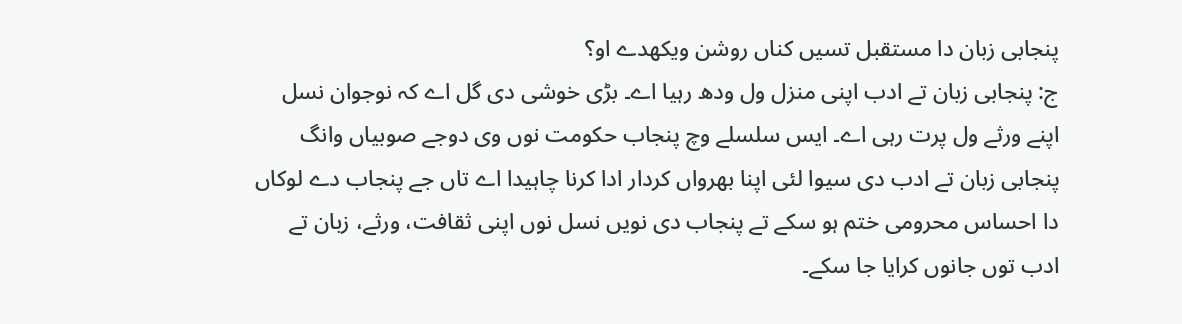پنجابی زبان دا مستقبل تسیں کناں روشن ویکھدے او؟
ج: پنجابی زبان تے ادب اپنی منزل ول ودھ رہیا اے۔ بڑی خوشی دی گل اے کہ نوجوان نسل اپنے ورثے ول پرت رہی اے۔ ایس سلسلے وچ پنجاب حکومت نوں وی دوجے صوبیاں وانگ پنجابی زبان تے ادب دی سیوا لئی اپنا بھرواں کردار ادا کرنا چاہیدا اے تاں جے پنجاب دے لوکاں دا احساس محرومی ختم ہو سکے تے پنجاب دی نویں نسل نوں اپنی ثقافت، ورثے، زبان تے ادب توں جانوں کرایا جا سکے۔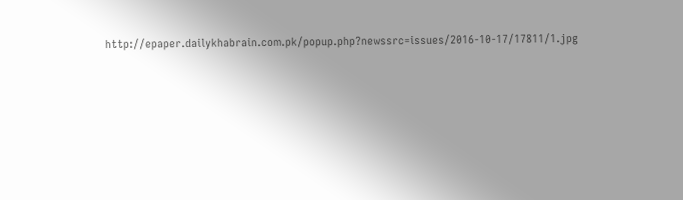http://epaper.dailykhabrain.com.pk/popup.php?newssrc=issues/2016-10-17/17811/1.jpg